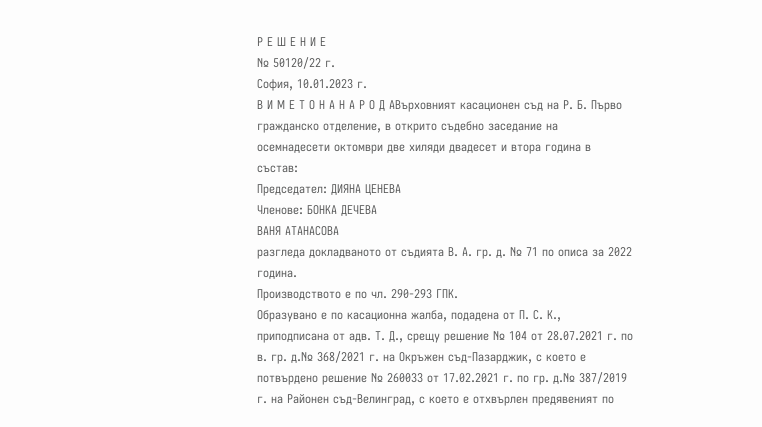Р Е Ш Е Н И Е
№ 50120/22 г.
София, 10.01.2023 г.
В И М Е Т О Н А Н А Р О Д АВърховният касационен съд на Р. Б. Първо гражданско отделение, в открито съдебно заседание на осемнадесети октомври две хиляди двадесет и втора година в състав:
Председател: ДИЯНА ЦЕНЕВА
Членове: БОНКА ДЕЧЕВА
ВАНЯ АТАНАСОВА
разгледа докладваното от съдията В. А. гр. д. № 71 по описа за 2022 година.
Производството е по чл. 290-293 ГПК.
Образувано е по касационна жалба, подадена от П. С. К., приподписана от адв. Т. Д., срещу решение № 104 от 28.07.2021 г. по в. гр. д.№ 368/2021 г. на Окръжен съд-Пазарджик, с което е потвърдено решение № 260033 от 17.02.2021 г. по гр. д.№ 387/2019 г. на Районен съд-Велинград, с което е отхвърлен предявеният по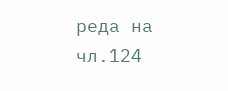реда на чл.124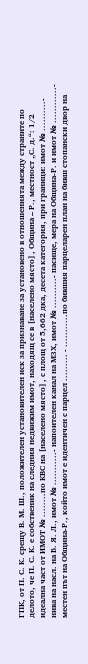ГПК, от П. С. К. срещу В. М. Ш., положителен установителен иск за признаване за установено в отношенията между страните по делото, че П. С. К. е собственик на следния недвижим имот, находящ се в [населено място], Община – Р., местност „С. д.“: 1/2 идеална част от ИМОТ № ........по КВС на [населено място], с площ от 5,662 дка, десета категория, при граници: имот № ..........- нива на насл. на Б. Я. Л., имот № ...........- напоителен канал на МЗХ, имот № ..........- пасище, мера на Община-Р. и имот № ............- местен път на Община-Р., който имот е идентичен с парцел ......... - ...........по бившия парцеларен план на бивш стопански двор на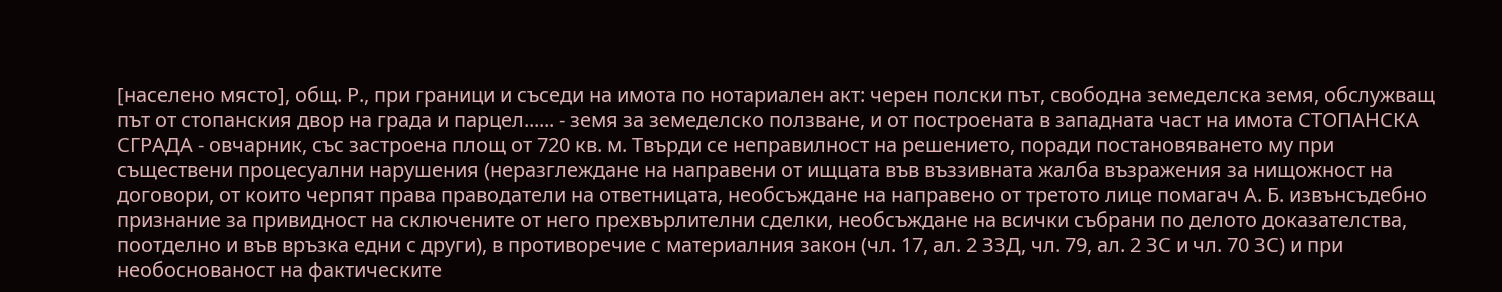[населено място], общ. Р., при граници и съседи на имота по нотариален акт: черен полски път, свободна земеделска земя, обслужващ път от стопанския двор на града и парцел...... - земя за земеделско ползване, и от построената в западната част на имота СТОПАНСКА СГРАДА - овчарник, със застроена площ от 720 кв. м. Твърди се неправилност на решението, поради постановяването му при съществени процесуални нарушения (неразглеждане на направени от ищцата във въззивната жалба възражения за нищожност на договори, от които черпят права праводатели на ответницата, необсъждане на направено от третото лице помагач А. Б. извънсъдебно признание за привидност на сключените от него прехвърлителни сделки, необсъждане на всички събрани по делото доказателства, поотделно и във връзка едни с други), в противоречие с материалния закон (чл. 17, ал. 2 ЗЗД, чл. 79, ал. 2 ЗС и чл. 70 ЗС) и при необоснованост на фактическите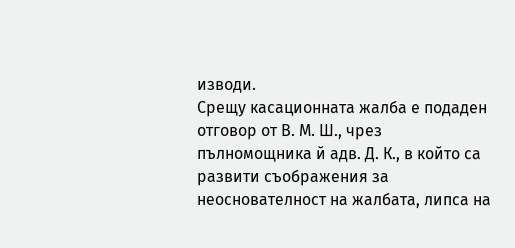изводи.
Срещу касационната жалба е подаден отговор от В. М. Ш., чрез пълномощника й адв. Д. К., в който са развити съображения за неоснователност на жалбата, липса на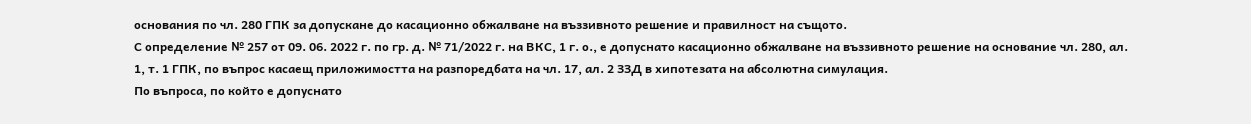основания по чл. 280 ГПК за допускане до касационно обжалване на въззивното решение и правилност на същото.
С определение № 257 от 09. 06. 2022 г. по гр. д. № 71/2022 г. на ВКС, 1 г. о., е допуснато касационно обжалване на въззивното решение на основание чл. 280, ал. 1, т. 1 ГПК, по въпрос касаещ приложимостта на разпоредбата на чл. 17, ал. 2 ЗЗД в хипотезата на абсолютна симулация.
По въпроса, по който е допуснато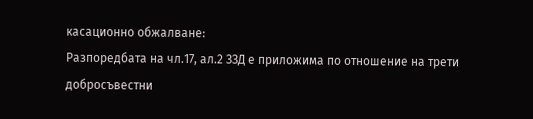касационно обжалване:
Разпоредбата на чл.17, ал.2 ЗЗД е приложима по отношение на трети добросъвестни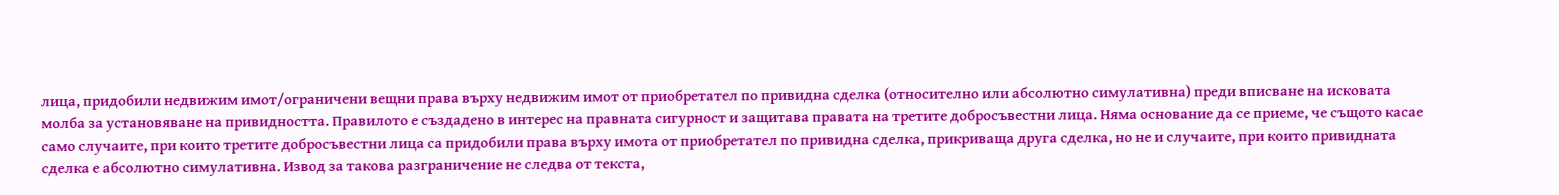лица, придобили недвижим имот/ограничени вещни права върху недвижим имот от приобретател по привидна сделка (относително или абсолютно симулативна) преди вписване на исковата молба за установяване на привидността. Правилото е създадено в интерес на правната сигурност и защитава правата на третите добросъвестни лица. Няма основание да се приеме, че същото касае само случаите, при които третите добросъвестни лица са придобили права върху имота от приобретател по привидна сделка, прикриваща друга сделка, но не и случаите, при които привидната сделка е абсолютно симулативна. Извод за такова разграничение не следва от текста,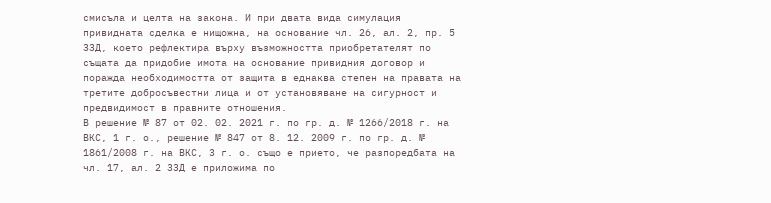смисъла и целта на закона. И при двата вида симулация привидната сделка е нищожна, на основание чл. 26, ал. 2, пр. 5 ЗЗД, което рефлектира върху възможността приобретателят по същата да придобие имота на основание привидния договор и поражда необходимостта от защита в еднаква степен на правата на третите добросъвестни лица и от установяване на сигурност и предвидимост в правните отношения.
В решение № 87 от 02. 02. 2021 г. по гр. д. № 1266/2018 г. на ВКС, 1 г. о., решение № 847 от 8. 12. 2009 г. по гр. д. № 1861/2008 г. на ВКС, 3 г. о. също е прието, че разпоредбата на чл. 17, ал. 2 ЗЗД е приложима по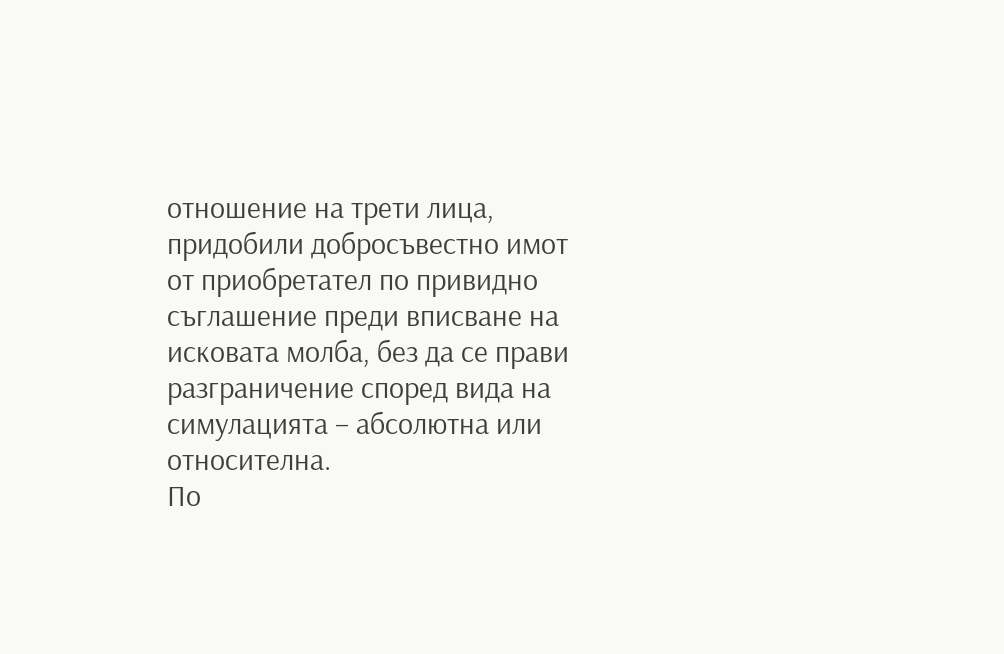отношение на трети лица, придобили добросъвестно имот от приобретател по привидно съглашение преди вписване на исковата молба, без да се прави разграничение според вида на симулацията – абсолютна или относителна.
По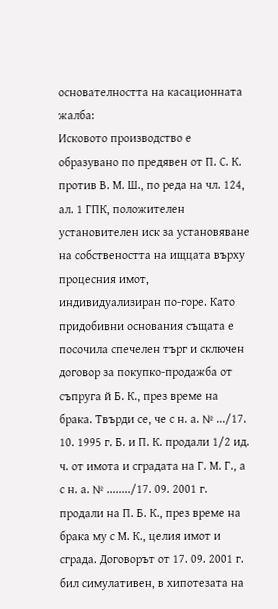основателността на касационната жалба:
Исковото производство е образувано по предявен от П. С. К. против В. М. Ш., по реда на чл. 124, ал. 1 ГПК, положителен установителен иск за установяване на собствеността на ищцата върху процесния имот, индивидуализиран по-горе. Като придобивни основания същата е посочила спечелен търг и сключен договор за покупко-продажба от съпруга й Б. К., през време на брака. Твърди се, че с н. а. № .../17. 10. 1995 г. Б. и П. К. продали 1/2 ид. ч. от имота и сградата на Г. М. Г., а с н. а. № ......../17. 09. 2001 г. продали на П. Б. К., през време на брака му с М. К., целия имот и сграда. Договорът от 17. 09. 2001 г. бил симулативен, в хипотезата на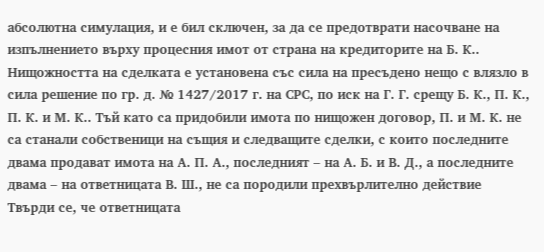абсолютна симулация, и е бил сключен, за да се предотврати насочване на изпълнението върху процесния имот от страна на кредиторите на Б. К.. Нищожността на сделката е установена със сила на пресъдено нещо с влязло в сила решение по гр. д. № 1427/2017 г. на СРС, по иск на Г. Г. срещу Б. К., П. К., П. К. и М. К.. Тъй като са придобили имота по нищожен договор, П. и М. К. не са станали собственици на същия и следващите сделки, с които последните двама продават имота на А. П. А., последният – на А. Б. и В. Д., а последните двама – на ответницата В. Ш., не са породили прехвърлително действие Твърди се, че ответницата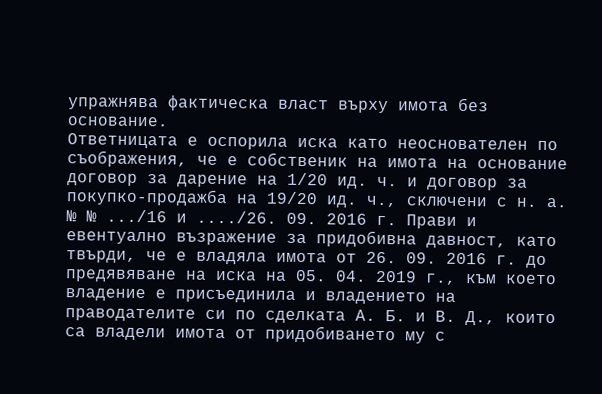упражнява фактическа власт върху имота без основание.
Ответницата е оспорила иска като неоснователен по съображения, че е собственик на имота на основание договор за дарение на 1/20 ид. ч. и договор за покупко-продажба на 19/20 ид. ч., сключени с н. а. № № .../16 и ..../26. 09. 2016 г. Прави и евентуално възражение за придобивна давност, като твърди, че е владяла имота от 26. 09. 2016 г. до предявяване на иска на 05. 04. 2019 г., към което владение е присъединила и владението на праводателите си по сделката А. Б. и В. Д., които са владели имота от придобиването му с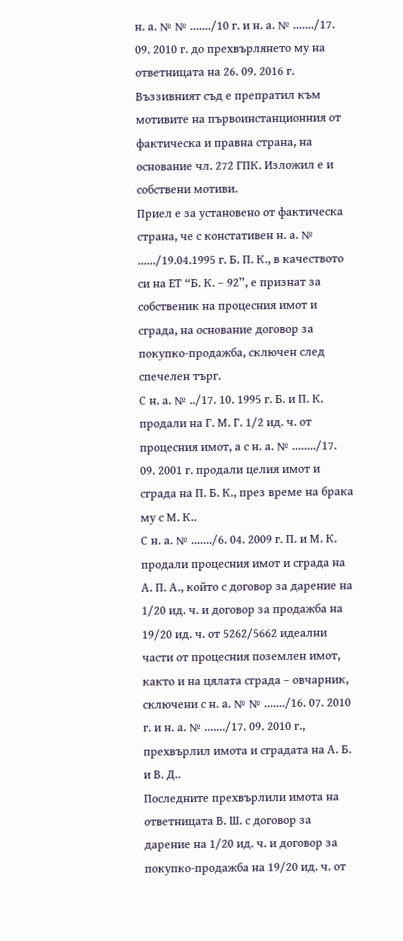н. а. № № ......./10 г. и н. а. № ......./17. 09. 2010 г. до прехвърлянето му на ответницата на 26. 09. 2016 г.
Въззивният съд е препратил към мотивите на първоинстанционния от фактическа и правна страна, на основание чл. 272 ГПК. Изложил е и собствени мотиви.
Приел е за установено от фактическа страна, че с констативен н. а. № ....../19.04.1995 г. Б. П. К., в качеството си на ЕТ “Б. К. – 92”, е признат за собственик на процесния имот и сграда, на основание договор за покупко-продажба, сключен след спечелен търг.
С н. а. № ../17. 10. 1995 г. Б. и П. К. продали на Г. М. Г. 1/2 ид. ч. от процесния имот, а с н. а. № ......../17. 09. 2001 г. продали целия имот и сграда на П. Б. К., през време на брака му с М. К..
С н. а. № ......./6. 04. 2009 г. П. и М. К. продали процесния имот и сграда на А. П. А., който с договор за дарение на 1/20 ид. ч. и договор за продажба на 19/20 ид. ч. от 5262/5662 идеални части от процесния поземлен имот, както и на цялата сграда – овчарник, сключени с н. а. № № ......./16. 07. 2010 г. и н. а. № ......./17. 09. 2010 г., прехвърлил имота и сградата на А. Б. и В. Д..
Последните прехвърлили имота на ответницата В. Ш. с договор за дарение на 1/20 ид. ч. и договор за покупко-продажба на 19/20 ид. ч. от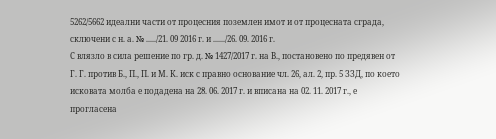5262/5662 идеални части от процесния поземлен имот и от процесната сграда, сключени с н. а. № ...../21. 09 2016 г. и ....../26. 09. 2016 г.
С влязло в сила решение по гр. д. № 1427/2017 г. на В., постановено по предявен от Г. Г. против Б., П., П. и М. К. иск с правно основание чл. 26, ал. 2, пр. 5 ЗЗД, по което исковата молба е подадена на 28. 06. 2017 г. и вписана на 02. 11. 2017 г., е прогласена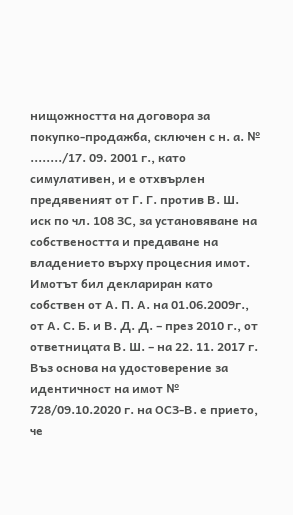нищожността на договора за покупко-продажба, сключен с н. а. № ......../17. 09. 2001 г., като симулативен, и е отхвърлен предявеният от Г. Г. против В. Ш. иск по чл. 108 ЗС, за установяване на собствеността и предаване на владението върху процесния имот.
Имотът бил деклариран като собствен от А. П. А. на 01.06.2009г., от А. С. Б. и В. Д. Д. – през 2010 г., от ответницата В. Ш. – на 22. 11. 2017 г.
Въз основа на удостоверение за идентичност на имот № 728/09.10.2020 г. на ОСЗ-В. е прието, че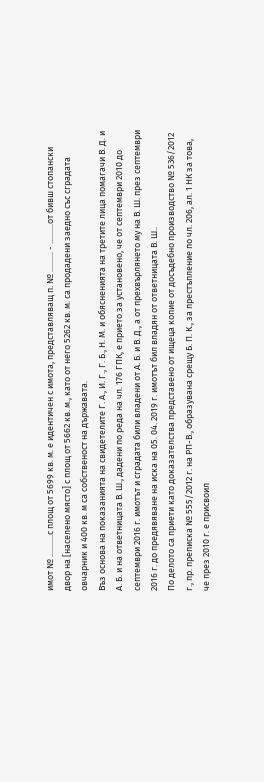имот № ...........с площ от 5699 кв. м. е идентичен с имота, представляващ п. № .......... - ..........от бивш стопански двор на [населено място] с площ от 5662 кв. м., като от него 5262 кв. м. са продадени заедно със сградата овчарник и 400 кв. м са собственост на държавата.
Въз основа на показанията на свидетелите Г. А., И. Г., Г. Б., Н. М. и обясненията на третите лица помагачи В. Д. и А. Б. и на ответницата В. Ш., дадени по реда на чл. 176 ГПК, е прието за установено, че от септември 2010 до септември 2016 г. имотът и сградата били владени от А. Б. и В. Д., а от прехвърлянето му на В. Ш. през септември 2016 г. до предявяване на иска на 05. 04. 2019 г. имотът бил владян от ответницата В. Ш..
По делото са приети като доказателства представено от ищеца копие от досъдебно производство № 536/2012 г., пр. преписка № 555/2012 г. на РП-В., образувана срещу Б. П. К., за престъпление по чл. 206, ал. 1 НК за това, че през 2010 г. е присвоил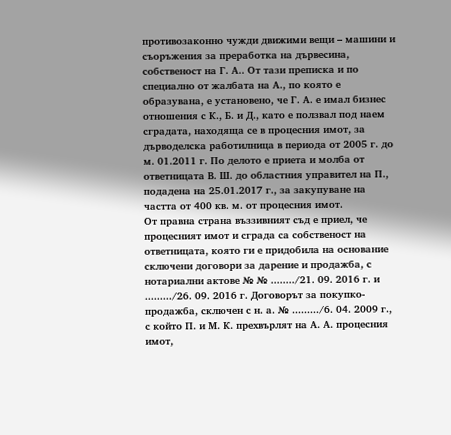противозаконно чужди движими вещи – машини и съоръжения за преработка на дървесина, собственост на Г. А.. От тази преписка и по специално от жалбата на А., по която е образувана, е установено, че Г. А. е имал бизнес отношения с К., Б. и Д., като е ползвал под наем сградата, находяща се в процесния имот, за дърводелска работилница в периода от 2005 г. до м. 01.2011 г. По делото е приета и молба от ответницата В. Ш. до областния управител на П., подадена на 25.01.2017 г., за закупуване на частта от 400 кв. м. от процесния имот.
От правна страна въззивният съд е приел, че процесният имот и сграда са собственост на ответницата, която ги е придобила на основание сключени договори за дарение и продажба, с нотариални актове № № ......../21. 09. 2016 г. и ........./26. 09. 2016 г. Договорът за покупко-продажба, сключен с н. а. № ........./6. 04. 2009 г., с който П. и М. К. прехвърлят на А. А. процесния имот,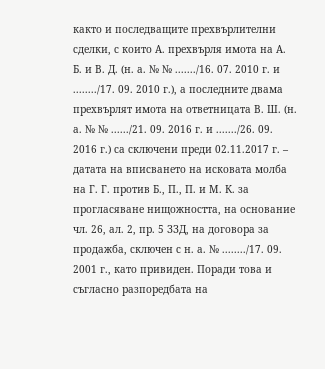както и последващите прехвърлителни сделки, с които А. прехвърля имота на А. Б. и В. Д. (н. а. № № ......./16. 07. 2010 г. и ......../17. 09. 2010 г.), а последните двама прехвърлят имота на ответницата В. Ш. (н. а. № № ....../21. 09. 2016 г. и ......./26. 09. 2016 г.) са сключени преди 02.11.2017 г. – датата на вписването на исковата молба на Г. Г. против Б., П., П. и М. К. за прогласяване нищожността, на основание чл. 26, ал. 2, пр. 5 ЗЗД, на договора за продажба, сключен с н. а. № ......../17. 09. 2001 г., като привиден. Поради това и съгласно разпоредбата на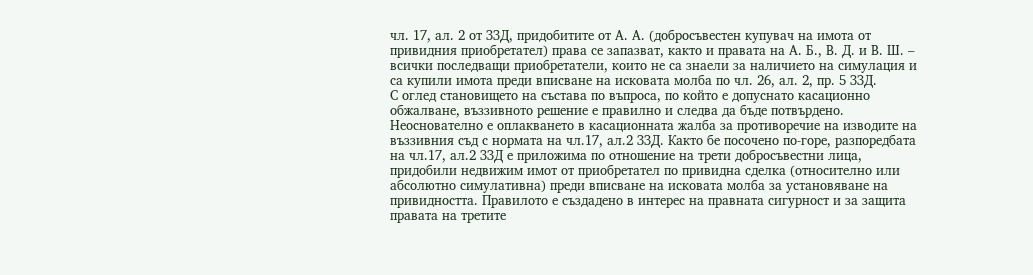чл. 17, ал. 2 от ЗЗД, придобитите от А. А. (добросъвестен купувач на имота от привидния приобретател) права се запазват, както и правата на А. Б., В. Д. и В. Ш. – всички последващи приобретатели, които не са знаели за наличието на симулация и са купили имота преди вписване на исковата молба по чл. 26, ал. 2, пр. 5 ЗЗД.
С оглед становището на състава по въпроса, по който е допуснато касационно обжалване, въззивното решение е правилно и следва да бъде потвърдено.
Неоснователно е оплакването в касационната жалба за противоречие на изводите на въззивния съд с нормата на чл.17, ал.2 ЗЗД. Както бе посочено по-горе, разпоредбата на чл.17, ал.2 ЗЗД е приложима по отношение на трети добросъвестни лица, придобили недвижим имот от приобретател по привидна сделка (относително или абсолютно симулативна) преди вписване на исковата молба за установяване на привидността. Правилото е създадено в интерес на правната сигурност и за защита правата на третите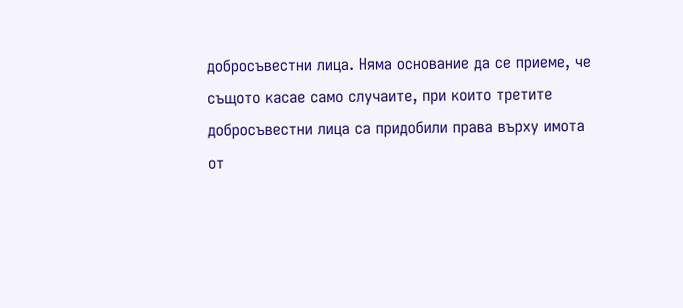добросъвестни лица. Няма основание да се приеме, че същото касае само случаите, при които третите добросъвестни лица са придобили права върху имота от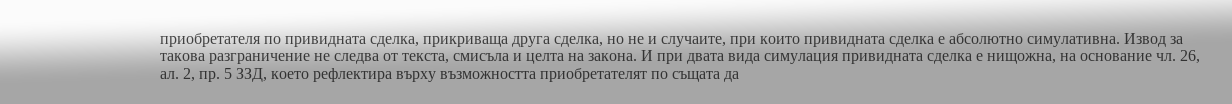приобретателя по привидната сделка, прикриваща друга сделка, но не и случаите, при които привидната сделка е абсолютно симулативна. Извод за такова разграничение не следва от текста, смисъла и целта на закона. И при двата вида симулация привидната сделка е нищожна, на основание чл. 26, ал. 2, пр. 5 ЗЗД, което рефлектира върху възможността приобретателят по същата да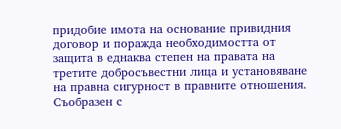придобие имота на основание привидния договор и поражда необходимостта от защита в еднаква степен на правата на третите добросъвестни лица и установяване на правна сигурност в правните отношения. Съобразен с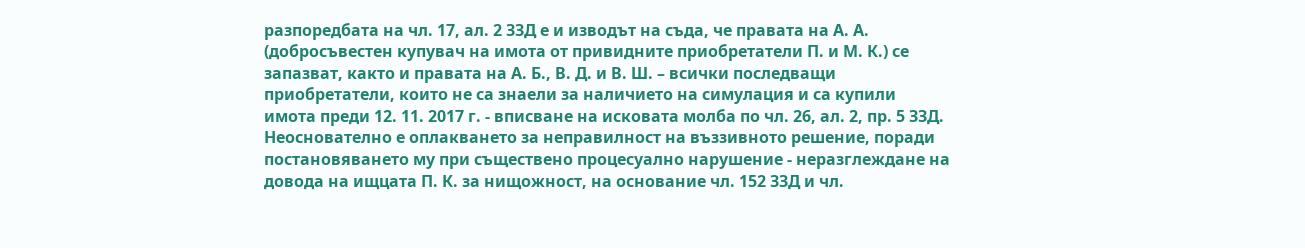разпоредбата на чл. 17, ал. 2 ЗЗД е и изводът на съда, че правата на А. А. (добросъвестен купувач на имота от привидните приобретатели П. и М. К.) се запазват, както и правата на А. Б., В. Д. и В. Ш. – всички последващи приобретатели, които не са знаели за наличието на симулация и са купили имота преди 12. 11. 2017 г. - вписване на исковата молба по чл. 26, ал. 2, пр. 5 ЗЗД.
Неоснователно е оплакването за неправилност на въззивното решение, поради постановяването му при съществено процесуално нарушение - неразглеждане на довода на ищцата П. К. за нищожност, на основание чл. 152 ЗЗД и чл.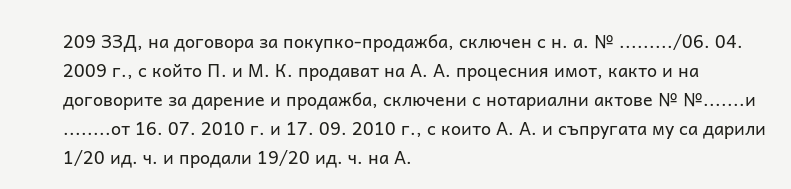209 ЗЗД, на договора за покупко-продажба, сключен с н. а. № ........./06. 04. 2009 г., с който П. и М. К. продават на А. А. процесния имот, както и на договорите за дарение и продажба, сключени с нотариални актове № №.......и ........от 16. 07. 2010 г. и 17. 09. 2010 г., с които А. А. и съпругата му са дарили 1/20 ид. ч. и продали 19/20 ид. ч. на А.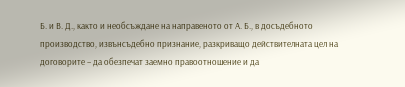Б. и В. Д., както и необсъждане на направеното от А. Б., в досъдебното производство, извънсъдебно признание, разкриващо действителната цел на договорите – да обезпечат заемно правоотношение и да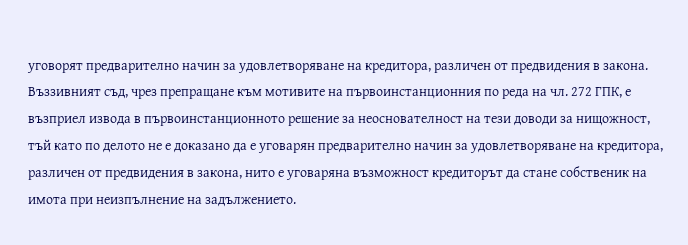уговорят предварително начин за удовлетворяване на кредитора, различен от предвидения в закона. Въззивният съд, чрез препращане към мотивите на първоинстанционния по реда на чл. 272 ГПК, е възприел извода в първоинстанционното решение за неоснователност на тези доводи за нищожност, тъй като по делото не е доказано да е уговарян предварително начин за удовлетворяване на кредитора, различен от предвидения в закона, нито е уговаряна възможност кредиторът да стане собственик на имота при неизпълнение на задължението.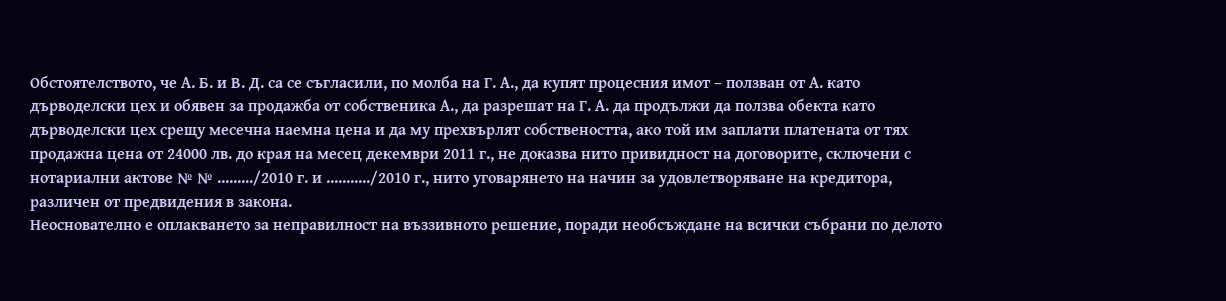Обстоятелството, че А. Б. и В. Д. са се съгласили, по молба на Г. А., да купят процесния имот – ползван от А. като дърводелски цех и обявен за продажба от собственика А., да разрешат на Г. А. да продължи да ползва обекта като дърводелски цех срещу месечна наемна цена и да му прехвърлят собствеността, ако той им заплати платената от тях продажна цена от 24000 лв. до края на месец декември 2011 г., не доказва нито привидност на договорите, сключени с нотариални актове № № ........./2010 г. и .........../2010 г., нито уговарянето на начин за удовлетворяване на кредитора, различен от предвидения в закона.
Неоснователно е оплакването за неправилност на въззивното решение, поради необсъждане на всички събрани по делото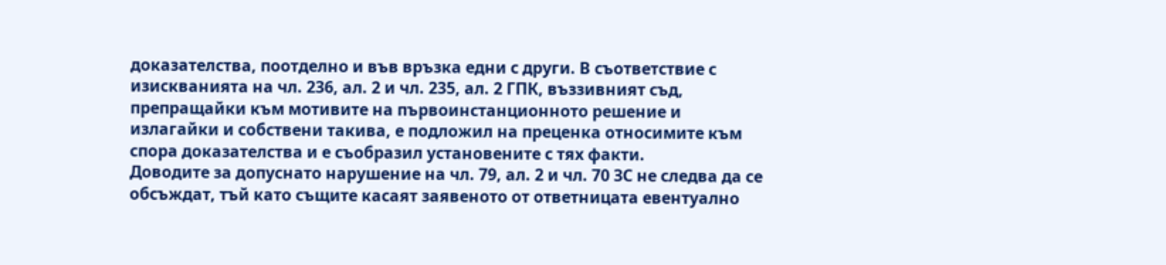доказателства, поотделно и във връзка едни с други. В съответствие с изискванията на чл. 236, ал. 2 и чл. 235, ал. 2 ГПК, въззивният съд, препращайки към мотивите на първоинстанционното решение и излагайки и собствени такива, е подложил на преценка относимите към спора доказателства и е съобразил установените с тях факти.
Доводите за допуснато нарушение на чл. 79, ал. 2 и чл. 70 ЗС не следва да се обсъждат, тъй като същите касаят заявеното от ответницата евентуално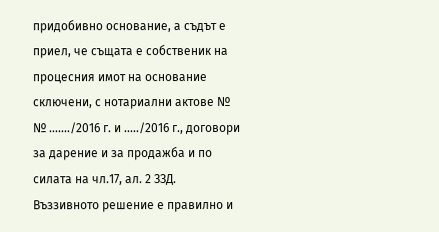придобивно основание, а съдът е приел, че същата е собственик на процесния имот на основание сключени, с нотариални актове № № ......./2016 г. и ...../2016 г., договори за дарение и за продажба и по силата на чл.17, ал. 2 ЗЗД.
Въззивното решение е правилно и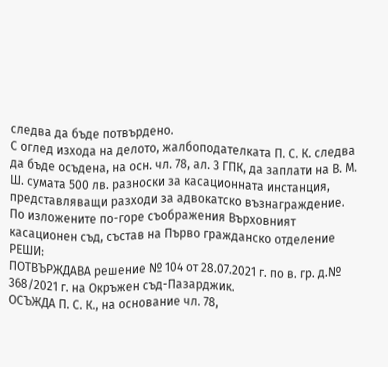следва да бъде потвърдено.
С оглед изхода на делото, жалбоподателката П. С. К. следва да бъде осъдена, на осн. чл. 78, ал. 3 ГПК, да заплати на В. М. Ш. сумата 500 лв. разноски за касационната инстанция, представляващи разходи за адвокатско възнаграждение.
По изложените по-горе съображения Върховният касационен съд, състав на Първо гражданско отделение
РЕШИ:
ПОТВЪРЖДАВА решение № 104 от 28.07.2021 г. по в. гр. д.№ 368/2021 г. на Окръжен съд-Пазарджик.
ОСЪЖДА П. С. К., на основание чл. 78,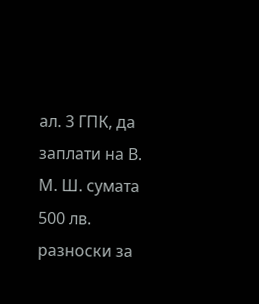ал. 3 ГПК, да заплати на В. М. Ш. сумата 500 лв. разноски за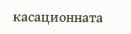касационната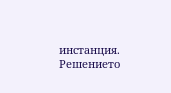инстанция.
Решението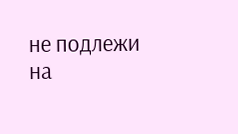не подлежи на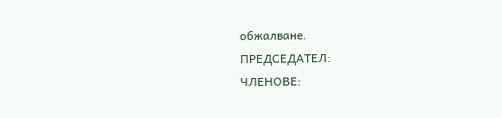обжалване.
ПРЕДСЕДАТЕЛ:
ЧЛЕНОВЕ: